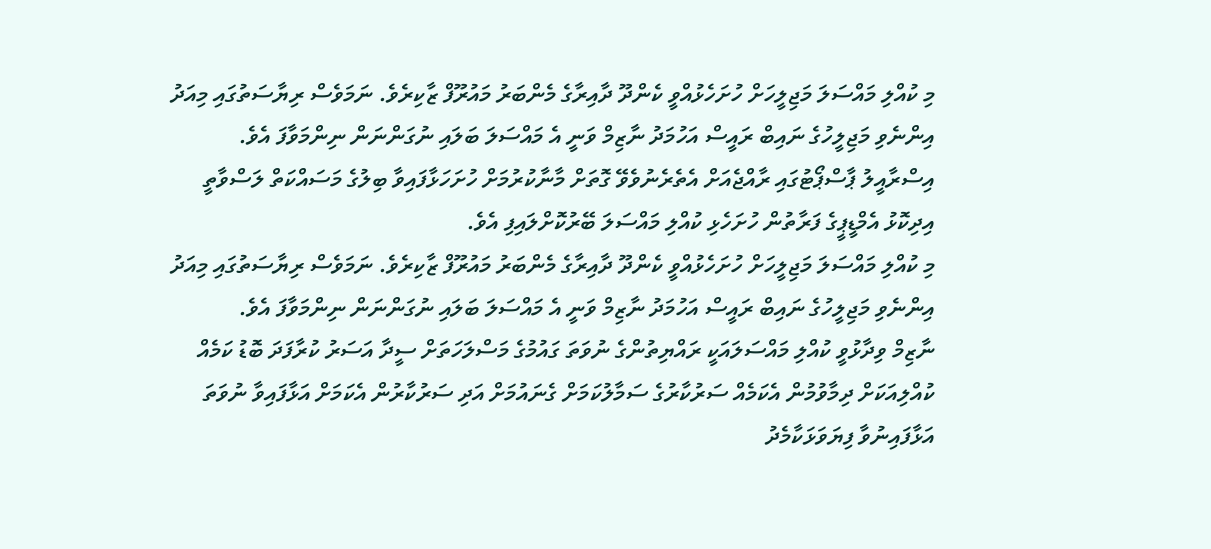މި ކުއްލި މައްސަލަ މަޖިލީހަށް ހުށަހެޅުއްވީ ކެންދޫ ދާއިރާގެ މެންބަރު މައުރޫފް ޒާކިރެވެ. ނަމަވެސް ރިޔާސަތުގައި މިއަދު އިންނެވި މަޖިލީހުގެ ނައިބް ރައީސް އަހުމަދު ނާޒިމް ވަނީ އެ މައްސަލަ ބަލައި ނުގަންނަން ނިންމަވާފަ އެވެ.
އިސްރާއީލު ޕާސްޕޯޓުގައި ރާއްޖެއަށް އެތެރެނުވެވޭ ގޮތަށް މާނާކުރުމަށް ހުށަހަޅާފައިވާ ބިލުގެ މަސައްކަތް ލަސްވާތީ އިދިކޮޅު އެމްޑީޕީގެ ފަރާތުން ހުށަހެޅި ކުއްލި މައްސަލަ ބޭރުކޮށްލައިފި އެވެ.
މި ކުއްލި މައްސަލަ މަޖިލީހަށް ހުށަހެޅުއްވީ ކެންދޫ ދާއިރާގެ މެންބަރު މައުރޫފް ޒާކިރެވެ. ނަމަވެސް ރިޔާސަތުގައި މިއަދު އިންނެވި މަޖިލީހުގެ ނައިބް ރައީސް އަހުމަދު ނާޒިމް ވަނީ އެ މައްސަލަ ބަލައި ނުގަންނަން ނިންމަވާފަ އެވެ.
ނާޒިމް ވިދާޅުވީ ކުއްލި މައްސަލައަކީ ރައްޔިތުންގެ ނުވަތަ ގައުމުގެ މަސްލަހަތަށް ސީދާ އަސަރު ކުރާފަދަ ބޮޑު ކަމެއް ކުއްލިއަކަށް ދިމާވުމުން އެކަމެއް ސަރުކާރުގެ ސަމާލުކަމަށް ގެނައުމަށް އަދި ސަރުކާރުން އެކަމަށް އަޅާފައިވާ ނުވަތަ އަޅާފައިނުވާ ފިޔަވަޅަކާމެދު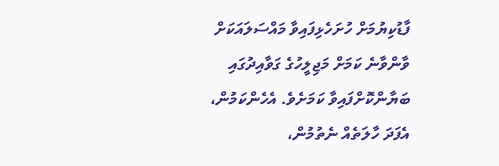ފާޑުކިޔުމަށް ހުށަހެޅިފައިވާ މައްސަލައަކަށް ވާންވާނެ ކަމަށް މަޖިލީހުގެ ގަވާއިދުގައި ބަޔާންކޮށްފައިވާ ކަމަށެވެ. އެހެންކަމުން، އެފަދަ ހާލަތެއް ނެތުމުން،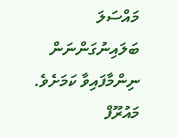މައްސަލަ ބަލައިނުގަންނަން ނިންމާފައިވާ ކަމަށެވެ.
މައުރޫފް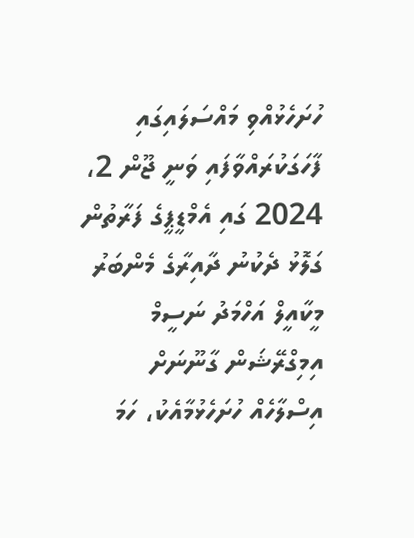ހުށަހެޅުއްވި މައްސަލައިގައި ފާހަގަކުރައްވާފައި ވަނީ ޖޫން 2، 2024 ގައި އެމްޑީޕީގެ ފަރާތުން ގަލޮޅު ދެކުނު ދާއިރާގެ މެންބަރު މީކާއީލް އަހްމަދު ނަސީމް އިމިގްރޭޝަން ގާނޫނަށް އިސްލާހެއް ހުށަހެޅުމާއެކު، ހަމަ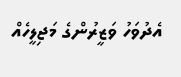އެދުވަހު ވަޒީރުންގެ މަޖިލީހެއް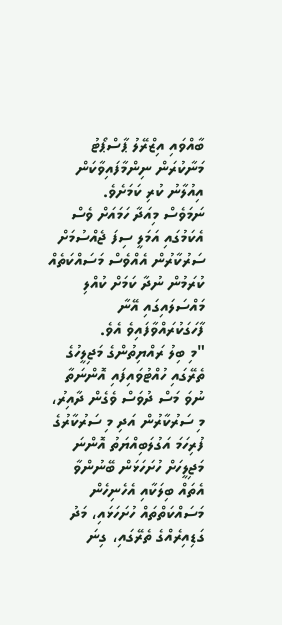ބާއްވައި އިޒްރޭލު ޕާސްޕޯޓު މަނާކުރަން ނިންމާފައިވާކަން އިއުލާނު ކުރި ކަމަށެވެ.
ނަމަވެސް މިއަދާ ހަމައަށް ވެސް އެކަމުގައި އަމަލީ ސިފަ ޖެއްސުމަށް ސަރުކާރުން އެއްވެސް މަސައްކަތެއް ކުރަމުން ނުދާ ކަމަށް ކުއްލި މައްސަލައިގައި އޭނާ ފާހަގަކުރައްވާފައިވެ އެވެ.
"މި ބިލު ރައްޔިތުންގެ މަޖިލީހުގެ ތެރޭގައި ހުއްޓުވައިފައި އޮންނަތާ ނުވަ މަސް ދުވަސް ވެގެން ދާއިރު، މި ސަރުކާރުން އަދި މި ސަރުކާރުގެ ފުރިހަމަ އަގުލަބިއްޔަތު އޮންނަ މަޖިލީހަށް ހުށަހަޅަން ބޭނުންވާ އެތައް ބިލަކާއި އެހެނިހެން މަސައްކަތްތައް ހުށަހަޅައި، މަދު ގަޑިއިރެއްގެ ތެރޭގައި، ގިނަ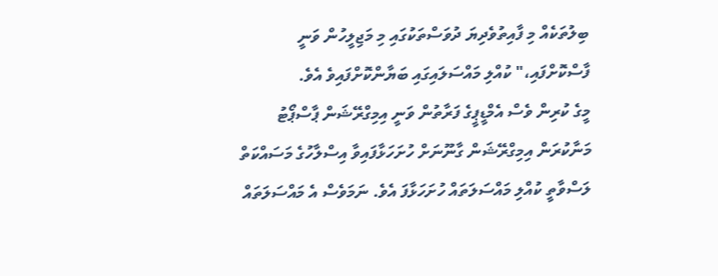ބިލުތަކެއް މި ފާއިތުވެދިޔަ ދުވަސްތަކުގައި މި މަޖިލީހުން ވަނީ ފާސްކޮށްފައި،" ކުއްލި މައްސަލައިގައި ބަޔާންކޮށްފައިވެ އެވެ.
މީގެ ކުރިން ވެސް އެމްޑީޕީގެ ފަރާތުން ވަނީ އިމިގްރޭޝަން ޕާސްޕޯޓު މަނާކުރަން އިމިގްރޭޝަން ގާނޫނަށް ހުށަހަޅާފައިވާ އިސްލާހުގެ މަސައްކަތް ލަސްވާތީ ކުއްލި މައްސަލަތައް ހުށަހަޅާފަ އެވެ. ނަމަވެސް އެ މައްސަލަތައް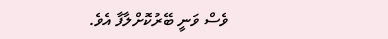ވެސް ވަނީ ބޭރުކޮށްލާފާ އެވެ.